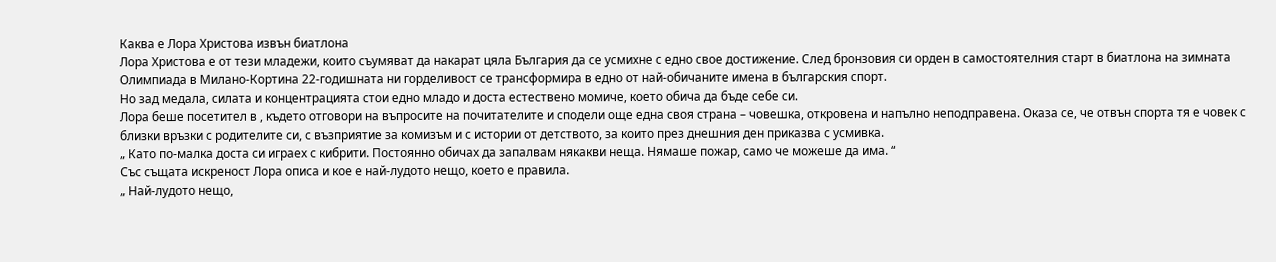Каква е Лора Христова извън биатлона
Лора Христова е от тези младежи, които съумяват да накарат цяла България да се усмихне с едно свое достижение. След бронзовия си орден в самостоятелния старт в биатлона на зимната Олимпиада в Милано-Кортина 22-годишната ни горделивост се трансформира в едно от най-обичаните имена в българския спорт.
Но зад медала, силата и концентрацията стои едно младо и доста естествено момиче, което обича да бъде себе си.
Лора беше посетител в , където отговори на въпросите на почитателите и сподели още една своя страна – човешка, откровена и напълно неподправена. Оказа се, че отвън спорта тя е човек с близки връзки с родителите си, с възприятие за комизъм и с истории от детството, за които през днешния ден приказва с усмивка.
„ Като по-малка доста си играех с кибрити. Постоянно обичах да запалвам някакви неща. Нямаше пожар, само че можеше да има. “
Със същата искреност Лора описа и кое е най-лудото нещо, което е правила.
„ Най-лудото нещо,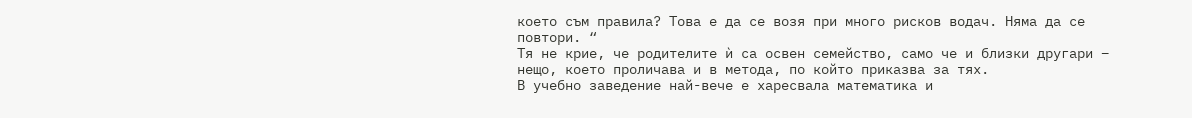което съм правила? Това е да се возя при много рисков водач. Няма да се повтори. “
Тя не крие, че родителите ѝ са освен семейство, само че и близки другари – нещо, което проличава и в метода, по който приказва за тях.
В учебно заведение най-вече е харесвала математика и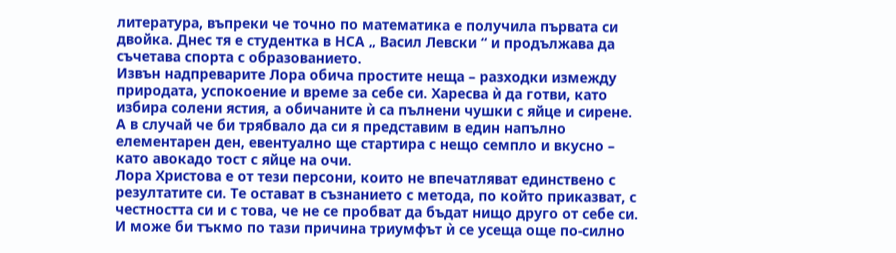литература, въпреки че точно по математика е получила първата си двойка. Днес тя е студентка в НСА „ Васил Левски “ и продължава да съчетава спорта с образованието.
Извън надпреварите Лора обича простите неща – разходки измежду природата, успокоение и време за себе си. Харесва ѝ да готви, като избира солени ястия, а обичаните ѝ са пълнени чушки с яйце и сирене.
А в случай че би трябвало да си я представим в един напълно елементарен ден, евентуално ще стартира с нещо семпло и вкусно – като авокадо тост с яйце на очи.
Лора Христова е от тези персони, които не впечатляват единствено с резултатите си. Те остават в съзнанието с метода, по който приказват, с честността си и с това, че не се пробват да бъдат нищо друго от себе си.
И може би тъкмо по тази причина триумфът ѝ се усеща още по-силно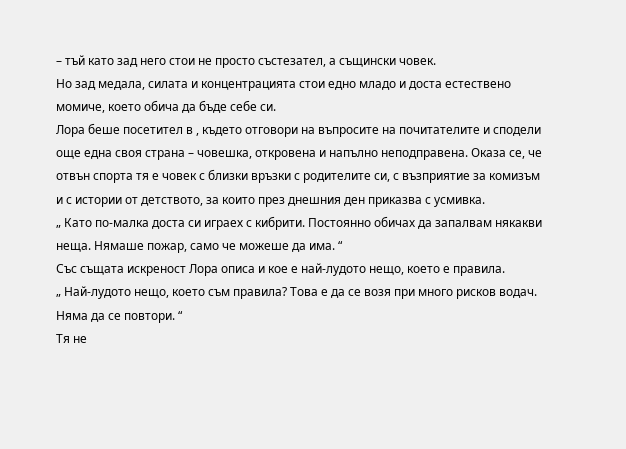– тъй като зад него стои не просто състезател, а същински човек.
Но зад медала, силата и концентрацията стои едно младо и доста естествено момиче, което обича да бъде себе си.
Лора беше посетител в , където отговори на въпросите на почитателите и сподели още една своя страна – човешка, откровена и напълно неподправена. Оказа се, че отвън спорта тя е човек с близки връзки с родителите си, с възприятие за комизъм и с истории от детството, за които през днешния ден приказва с усмивка.
„ Като по-малка доста си играех с кибрити. Постоянно обичах да запалвам някакви неща. Нямаше пожар, само че можеше да има. “
Със същата искреност Лора описа и кое е най-лудото нещо, което е правила.
„ Най-лудото нещо, което съм правила? Това е да се возя при много рисков водач. Няма да се повтори. “
Тя не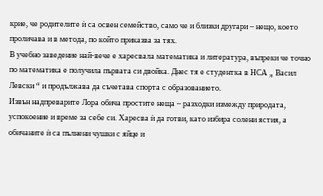крие, че родителите ѝ са освен семейство, само че и близки другари – нещо, което проличава и в метода, по който приказва за тях.
В учебно заведение най-вече е харесвала математика и литература, въпреки че точно по математика е получила първата си двойка. Днес тя е студентка в НСА „ Васил Левски “ и продължава да съчетава спорта с образованието.
Извън надпреварите Лора обича простите неща – разходки измежду природата, успокоение и време за себе си. Харесва ѝ да готви, като избира солени ястия, а обичаните ѝ са пълнени чушки с яйце и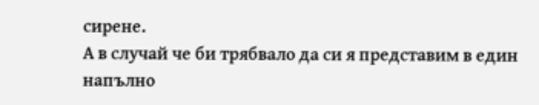сирене.
А в случай че би трябвало да си я представим в един напълно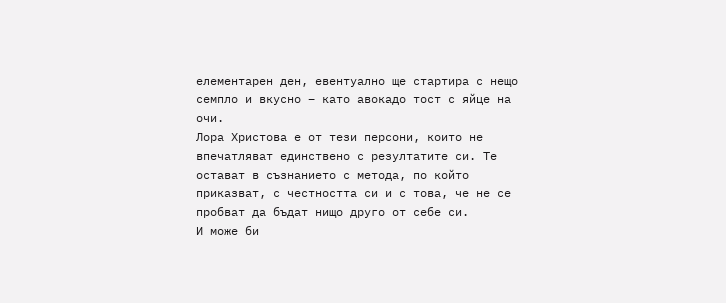елементарен ден, евентуално ще стартира с нещо семпло и вкусно – като авокадо тост с яйце на очи.
Лора Христова е от тези персони, които не впечатляват единствено с резултатите си. Те остават в съзнанието с метода, по който приказват, с честността си и с това, че не се пробват да бъдат нищо друго от себе си.
И може би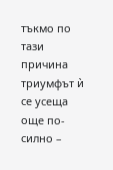тъкмо по тази причина триумфът ѝ се усеща още по-силно –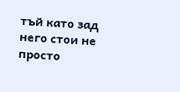тъй като зад него стои не просто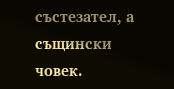състезател, а същински човек.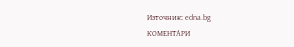Източник: edna.bg
КОМЕНТАРИ